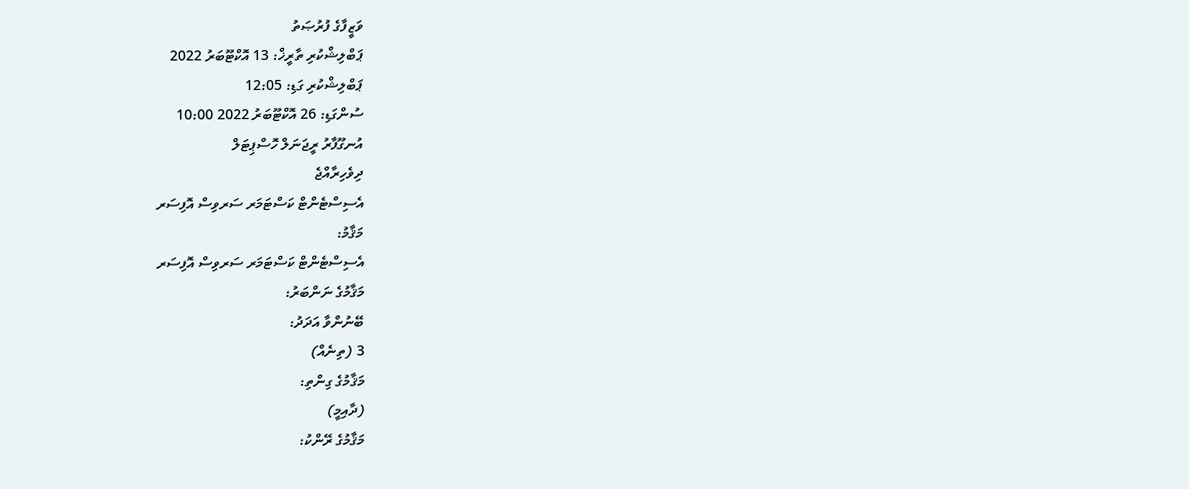ވަޒީފާގެ ފުރުޞަތު
ޕަބްލިޝްކުރި ތާރީޚް: 13 އޮކްޓޫބަރު 2022
ޕަބްލިޝްކުރި ގަޑި: 12:05
ސުންގަޑި: 26 އޮކްޓޫބަރު 2022 10:00
އުނގޫފާރު ރީޖަނަލް ހޮސްޕިޓަލް
ދިވެހިރާއްޖެ
އެސިސްޓެންޓް ކަސްޓަމަރ ސަރވިސް އޮފިސަރ
މަޤާމު:
އެސިސްޓެންޓް ކަސްޓަމަރ ސަރވިސް އޮފިސަރ
މަޤާމުގެ ނަންބަރު:
ބޭނުންވާ އަދަދު:
3 (ތިނެއް)
މަޤާމުގެ ގިންތި:
(ދާއިމީ)
މަޤާމުގެ ރޭންކު: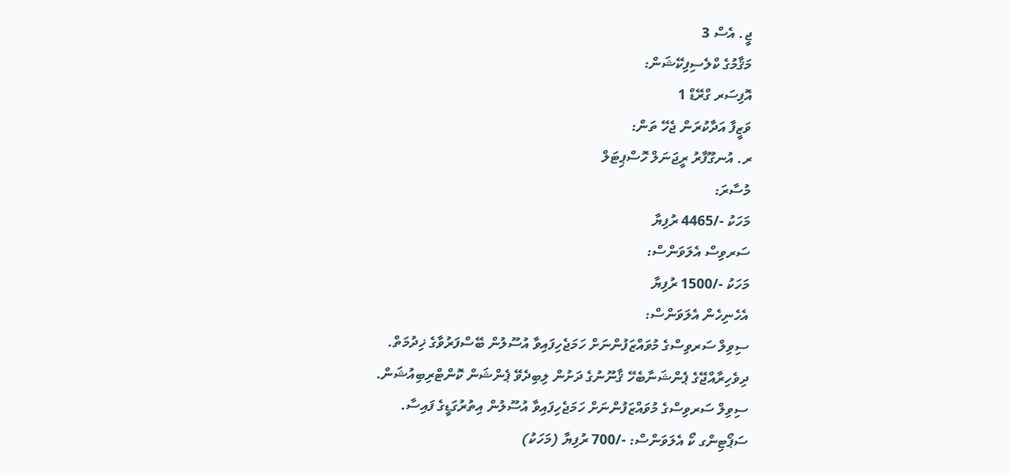ޖީ. އެސް 3
މަޤާމުގެ ކްލެސިފިކޭޝަން:
އޮފިސަރ ގްރޭޑް 1
ވަޒީފާ އަދާކުރަން ޖެހޭ ތަން:
ރ. އުނގޫފާރު ރީޖަނަލް ހޮސްޕިޓަލް
މުސާރަ:
މަހަކު -/4465 ރުފިޔާ
ސަރވިސް އެލަވަންސް:
މަހަކު -/1500 ރުފިޔާ
އެހެނިހެން އެލަވަންސް:
ސިވިލް ސަރވިސްގެ މުވައްޒަފުންނަށް ހަމަޖެހިފައިވާ އުސޫލުން ބޭސްފަރުވާގެ ޚިދުމަތް.
ދިވެހިރާއްޖޭގެ ޕެންޝަނާބެހޭ ޤާނޫނުގެ ދަށުން ލިބިދެވޭ ޕެންޝަން ކޮންޓްރިބިއުޝަން.
ސިވިލް ސަރވިސްގެ މުވައްޒަފުންނަށް ހަމަޖެހިފައިވާ އުސޫލުން އިތުރުގަޑީގެ ފައިސާ.
ސަޕޯޓިންގ ކޯ އެލަވަންސް: -/700 ރުފިޔާ (މަހަކު)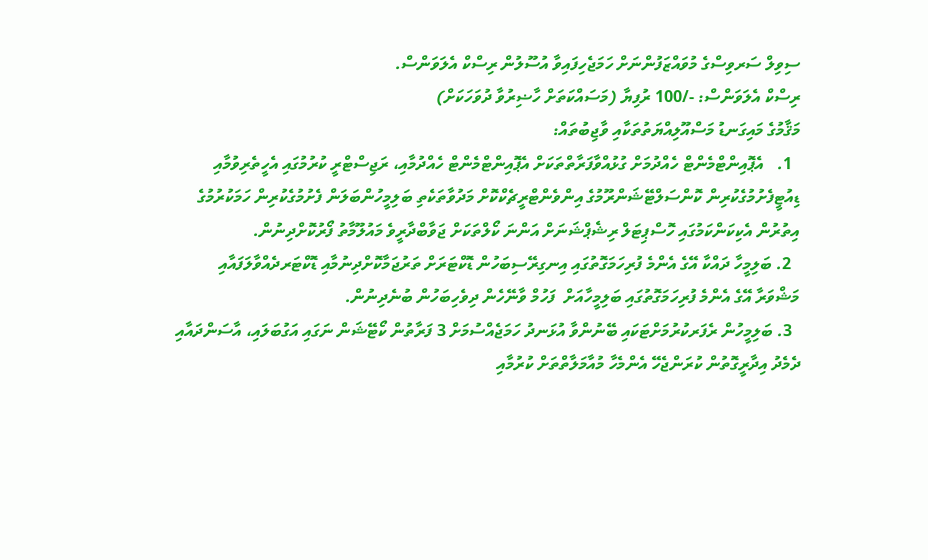ސިވިލް ސަރވިސްގެ މުވައްޒަފުންނަށް ހަމަޖެހިފައިވާ އުސޫލުން ރިސްކް އެލަވަންސް.
ރިސްކް އެލަވަންސް: -/100 ރުފިޔާ (މަސައްކަތަށް ހާޟިރުވާ ދުވަހަކަށް)
މަޤާމުގެ މައިގަނޑު މަސްއޫލިއްޔަތުތަކާއި ވާޖިބުތައް:
  1.   އެޕޮއިންޓްމެންޓް ހެއްދުމަށް ގުޅުއްވާފަރާތްތަކަށް އެޕޮއިންޓްމެންޓް ހެއްދުމާއި، ރަޖިސްޓްރީ ކުރުމުގައި އެހީތެރިވުމާއި ޑިއުޓީފެށުމުގެކުރިން ކޮންސަލްޓޭޝަންރޫމުގެ އިންވެންޓްރީޗެކްކޮށް މަދުވާތަކެތި ބަލިމީހުންބަލަން ފެށުމުގެކުރިން ހަމަކުރުމުގެ އިތުރުން އެކިކަންކަމުގައި ހޮސްޕިޓަލް ރިޝެޕްޝަނަށް އަންނަ ކޯލްތަކަށް ޖަވާބްދާރީވެ މައުލޫމާތު ފޯރުކޮށްދިނުން.
  2. ބަލިމީހާ ދައްކާ އޭގެ އެންމެ ފުރިހަމަގޮތުގައި އިނގިރޭސިބަހުން ޑޮކްޓަރަށް ތަރުޖަމާކޮށްދިނުމާއި ޑޮކްޓަރދެއްވާލަފައާއި މަޝްވަރާ އޭގެ އެންމެ ފުރިހަމަގޮތުގައި ބަލިމީހާއަށް  ފަހުމް ވާނޭހެން ދިވެހިބަހުން ބުނެދިނުން.
  3. ބަލިމީހުން ރެފަރކުރުމަށްޓަކައި ބޭނުންވާ އުޅަނދު ހަމަޖެއްސުމަށް 3 ފަރާތުން ކޯޓޭޝަން ނަގައި އަގުބަލައި، އާސަންދައާއި ދެމެދު އިދާރީގޮތުން ކުރަންޖެހޭ އެންމެހާ މުއާމަލާތްތަށް ކުރުމާއި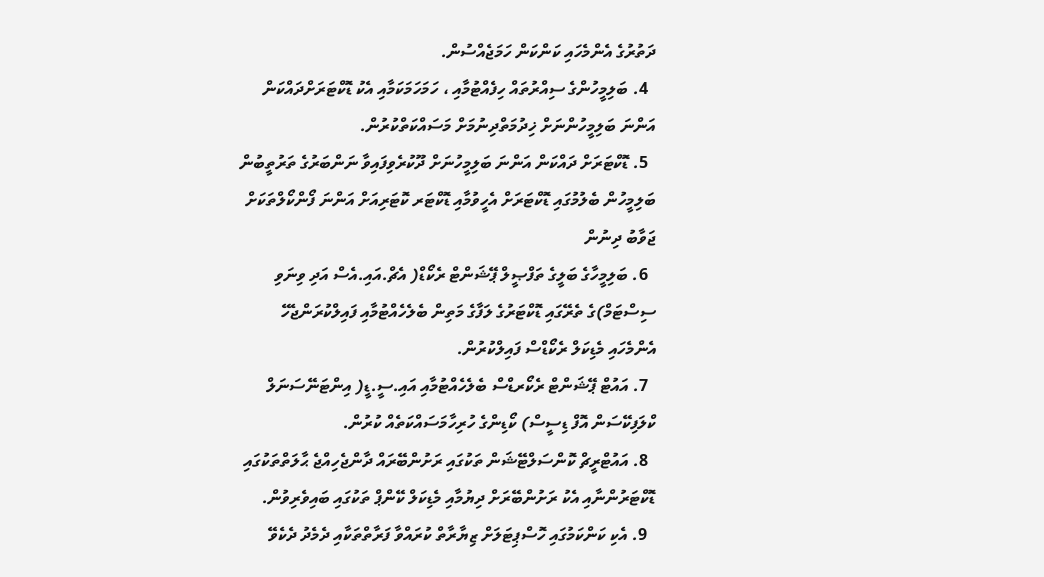ދަތުރުގެ އެންމެހައި ކަންކަން ހަމަޖެއްސުން.
  4. ބަލިމީހުންގެ ސިއްރުތައް ހިފެއްޓުމާއި ، ހަމަހަމަކަމާއި އެކު ޑޮކްޓަރަށްދައްކަން އަންނަ ބަލިމީހުންނަށް ޚިދުމަތްދިނުމަށް މަސައްކަތްކުރުން.
  5. ޑޮކްޓަރަށް ދައްކަން އަންނަ ބަލިމީހުނަށް ދޫކުރެވިފައިވާ ނަންބަރުގެ ތަރުތީބުން ބަލިމީހުން ބެލުމުގައި ޑޮކްޓަރަށް އެހީވުމާއި ޑޮކްޓަރ ކޮޓަރިއަށް އަންނަ ފޯންކޯލްތަކަށް ޖަވާބު ދިނުން
  6. ބަލިމީހާގެ ބަލީގެ ތަފްޞީލް ޕޭޝަންޓް ރެކޯޑް( އެޗް.އައި.އެސް އަދި ވިނަވި ސިސްޓަމް)ގެ ތެރޭގައި ޑޮކްޓަރުގެ ލަފާގެ މަތިން ބެލެހެއްޓުމާއި ފައިލްކުރަންޖެހޭ އެންމެހައި މެޑިކަލް ރެކޯޑްސް ފައިލްކުރުން.
  7. އައުޓް ޕޭޝަންޓް ރެކޯރޑްސް ބެލެހެއްޓުމާއި އައި.ސީ.ޑީ( އިންޓަނޭސަނަލް ކްލަފިކޭސަން އޮފް ޑިސީސް) ކޯޑިންގެ ހުރިހާމަސައްކަތެއް ކުރުން.
  8. އައުޓްރީޗް ކޮންސަލްޓޭޝަން ތަކުގައި ރަށުންބޭރައް ދާންޖެހިއްޖެ ޙާލަތްތަކުގައި ޑޮކްޓަރުންނާއި އެކު ރަށުންބޭރަށް ދިޔުމާއި މެޑިކަލް ކޭންޕް ތަކުގައި ބައިވެރިވުން.
  9. އެކި ކަންކަމުގައި ހޮސްޕިޓަލަށް ޒިޔާރާތް ކުރައްވާ ފަރާތްތަކާއި ދެމެދު ދެކެވޭ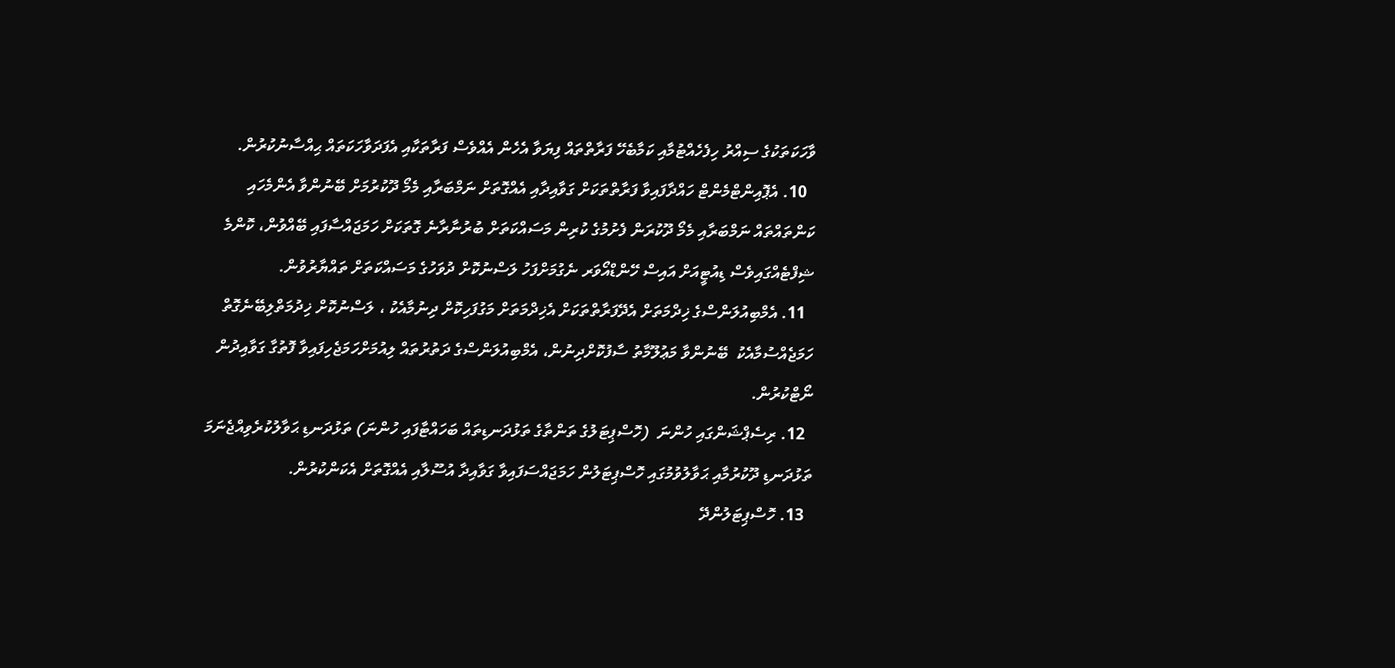ވާހަކަތަކުގެ ސިއްރު ހިފެހެއްޓުމާއި ކަމާބެހޭ ފަރާތްތައް ފިޔަވާ އެހެން އެއްވެސް ފަރާތަކާއި އެފަދަވާހަކަތައް ޙިއްސާނުކުރުން.
  10. އެޕޮއިންޓްމެންޓް ހައްދާފައިވާ ފަރާތްތަކަށް ގަވާއިދާއި އެއްގޮތަށް ނަމްބަރާއި މެމޯ ދޫކުރުމަށް ބޭނުންވާ އެންމެހައި ކަންތައްތައް ނަމްބަރާއި މެމޯ ދޫކުރަން ފެށުމުގެ ކުރިން މަސައްކަތަށް ބުރުނާރާނެ ގޮތަކަށް ހަމަޖައްސާފައި ބޭއްވުން، ކޮންމެ ޝިފްޓެއްގައިވެސް ޑިއުޓީއަށް އައިސް ހޭންޑްއޯވަރ ނެގުމަށްފަހު ލަސްނުކޮށް ދުވަހުގެ މަސައްކަތަށް ތައްޔާރުވުން.
  11. އެމްބިއުލަންސްގެ ޚިދްމަތަށް އެދޭފަރާތްތަކަށް އެޚިދްމަތަށް މަގުފަހިކޮށް ދިނުމާއެކު ، ލަސްނުކޮށް ޚިދުމަތްލިބޭނެގޮތް ހަމަޖެއްސުމާއެކު  ބޭނުންވާ މަޢުލޫމާތު ސާފުކޮށްދިނުން، އެމްބިއުލަންސްގެ ދަތުރުތައް ލިއުމަށްހަމަޖެހިފައިވާ ފޮތުގާ ގަވާއިދުން ނޯޓްކުރުން.
  12. ރިސެޕްޝަންގައި ހުންނަ  (ހޮސްޕިޓަލުގެ ތަންތާގެ ތަޅުދަނޑިތައް ބަހައްޓާފައި ހުންނަ) ތަޅުދަނޑި ޙަވާލުކުރެވިއްޖެނަމަ ތަޅުދަނޑި ދޫކުރުމާއި ޙަވާލުވުމުގައި ހޮސްޕިޓަލުން ހަމަޖައްސަފައިވާ ގަވާއިދާ އުސޫލާއި އެއްގޮތަށް އެކަންކުރުން.
  13. ހޮސްޕިޓަލުންދޭ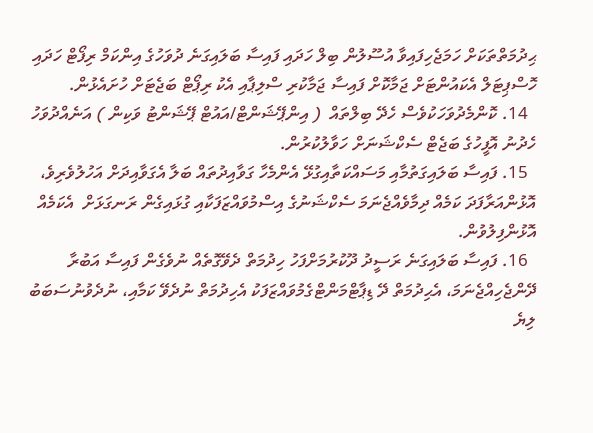ޙިދުމަތްތަކަށް ހަމަޖެހިފައިވާ އުސޫލުން ބިލް ހަދައި ފައިސާ ބަލައިގަނެ ދުވަހުގެ އިންކަމް ރިފޯޓް ހަދައި ހޮސްޕިޓަލް އެކައުންޓަށް ޖަމާކޮށް ފައިސާ ޖަމާކުރި ސްލިޕާއި އެކު ރިޕޯޓް ބަޖެޓަށް ހުށައެޅުން.
  14. ކޮންމެދުވަހަކުވެސް ހެދޭ ބިލްތައް  ( އިންޕޭޝަންޓް/އައުޓް ޕޭޝަންޓު ވަކިން ) އަނެއްދުވަހު ހެދުނު އޮފީހުގެ ބަޖެޓް ސެކްޝަނަށް ހަވާލުކުރުން.
  15. ފައިސާ ބަލައިގަތުމާއި މަސައްކަތާއިގުޅޭ އެންމެހާ ގަވާއިދުތައް ބަލާ އެގަވާއިދަށް އަހުލުވެރިވެ، އޮޅުންއަރާފަދަ ކަމެއް ދިމާވެއްޖެނަމަ ސެކްޝަނުގެ އިސްމުވައްޒަފަކާއި ގުޅައިގެން ރަނގަޅަށް  އެކަމެއް އޮޅުންފިލުވުން.
  16. ފައިސާ ބަލައިގަނެ ރަސީދު ދޫކުރުމަށްފަހު ހިދުމަތް ދެވޭގޮތެއް ނުވެގެން ފައިސާ އަބުރާ ދޭންޖެހިއްޖެނަމަ، އެޙިދުމަތް ދޭ ޑިޕާޓްމަންޓްގެމުވައްޒަފަކު އެހިދުމަތް ނުދެވޭ ކަމާއި، ނުދެވުނުސަބަބު ލިޔެ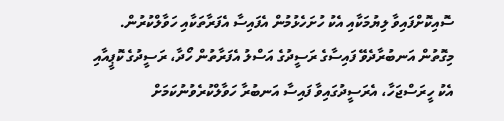ސޮއިކޮށްފައިވާ ލިޔުމަކާއި އެކު ހުށަހެޅުމުން އެފައިސާ އެފަރާތަކާއި ހަވާލްކުރުން. މިގޮތުން އަނބުރާދެވޭ ފައިސާގެ ރަސީދުގެ އަސްލު އެފަރާތުން ހޯދާ، ރަސީދުގެ ކޮޕީއާއި އެކު ހީރަސްޖަހާ، އެރަސީދުގައިވާ ފައިސާ އަނބުރާ ހަވާލްކުރެވުނުކަމަށް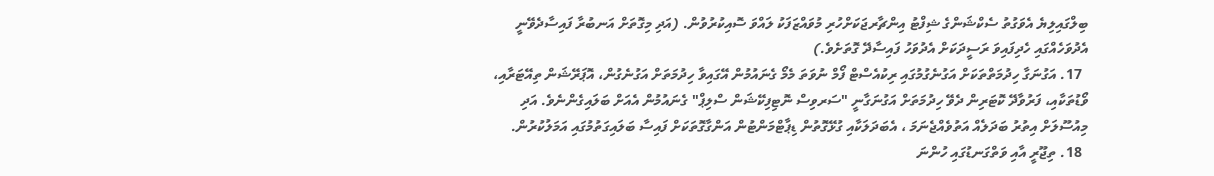ބިލްގައިލިޔެ އެވަގުތު ސެކްޝަންގެ ޝިފްޓު އިންޗާރޖަކަށްހުރި މުވައްޒަފަކު ލައްވަ ސޮއިކުރުވުން. (އަދި މިގޮތަށް އަނބުރާ ފައިސާދެވޭނީ އެދުވަހެއްގައި ހެދިފައިވަ ރަސީދަކަށް އެދުވަހު ފައިސާދޭ ގޮތަށެވެ.)
  17. އަގުނަގާ ހިދުމަތްތަކަށް އަގުނެގުމުގައި ރިކުއެސްޓް ފޯމް ނުވަތަ މެމޯ ގެނައުމުން އޭގައިވާ ހިދުމަތަށް އަގުނެގުން، އޮޕަރޭޝަން ތިއޭޓަރާއި، ވޯޑުތަކާއި، ފަރުވާދޭ ކޮޓަރިން ދެވޭ ހިދުމަތަށް އަގުނަގާނީ "ސަރވިސް ނޮޓިފިކޭޝަން ސްލިޕް" ގެނައުމުން އެއަށް ބަލައިގެންނެވެ. އަދި މިއުސޫލަށް އިތުރު ބަދަލެއް އަތުވެއްޖެނަމަ ، އެބަދަލަކާއި ގުޅޭގޮތުން ޑިޕާޓްމަންޓުން އަންގާގޮތަކަށް ފައިސާ ބަލައިގަތުމުގައި އަމަލުކުރުން.
  18. ތިޖޫރީ އާއި ވަތްގަނޑުގައި ހުންނަ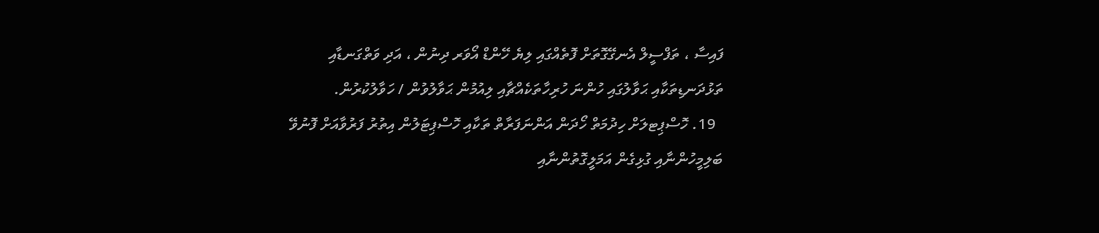ފައިސާ ، ތަފްސީލް އެނގޭގޮތަށް ފޮތެއްގައި ލިޔެ ހޭންޑް އޯވަރ ދިނުން ، އަދި ވަތްގަނޑާއި ތަޅުދަނޑިތަކާއި ޙަވާލުގައި ހުންނަ ހުރިހާތަކެއްޗާއި ލިއުމުން ޙަވާލުވުން / ހަވާލުކުރުން.
  19. ހޮސްޕިޓލަށް ހިދުމަތް ހޯދަން އަންނަފަރާތް ތަކާއި ހޮސްޕިޓަލުން އިތުރު ފަރުވާއަށް ފޮނުވޭ ބަލިމީހުންނާއި ގުޅިގެން އަމަލީގޮތުންނާއި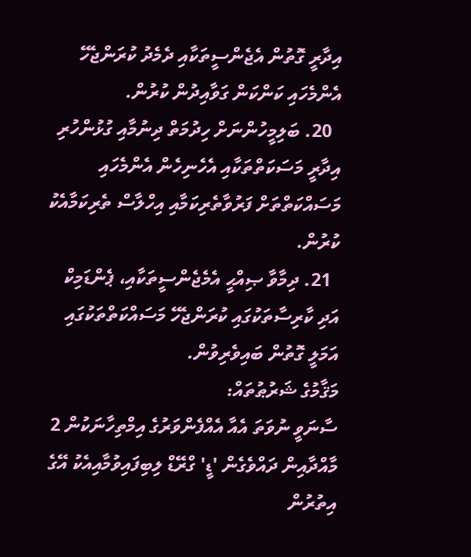އިދާރީ ގޮތުން އެޖެންސީތަކާއި ދެމެދު ކުރަންޖެހޭ އެންމެހައި ކަންކަން ގަވާއިދުން ކުރުން.
  20. ބަލިމީހުންނަށް ހިދުމަތް ދިނުމާއި ގުޅުންހުރި އިދާރީ މަސަކަތްތަކާއި އެހެނިހެން އެންމެހައި މަސައްކަތްތަށް ފަރުވާތެރިކަމާއި އިހްލާސް ތެރިކަމާއެކު ކުރުން.
  21. ދިމާވާ ޞިއްޙީ އެމެޖެންސީތަކާއި، ޕެންޑަމިކް އަދި ކާރިސާތަކުގައި ކުރަންޖެހޭ މަސައްކަތްތަކުގައި އަމަލީ ގޮތުން ބައިވެރިވުން.
މަޤާމުގެ ޝަރުޠުތައް:
ސާނަވީ ނުވަތަ އެއާ އެއްފެންވަރުގެ އިމްތިހާނަކުން 2 މާއްދާއިން ދައްވެގެން 'ޑީ' ގްރޭޑް ލިބިފައިވުމާއިއެކު އޭގެ އިތުރުން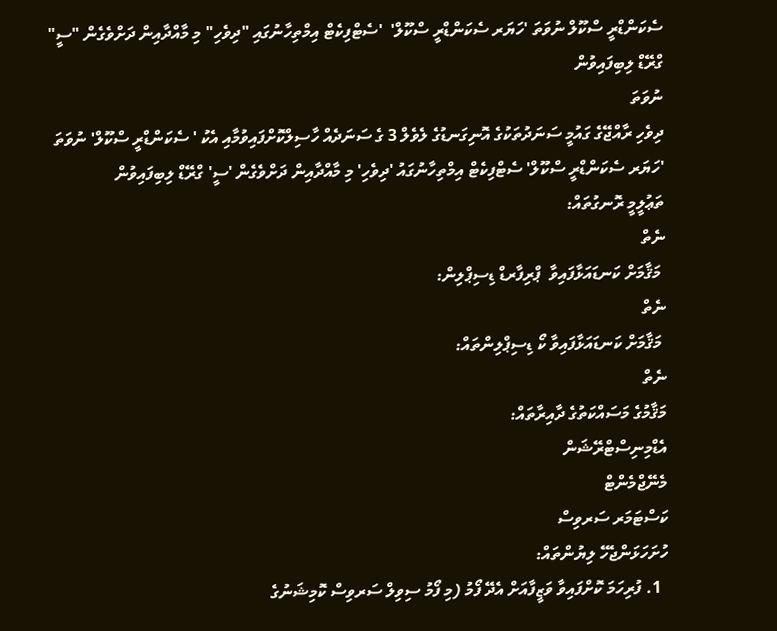ސެކަންޑްރީ ސްކޫލް ނުވަތަ 'ހަޔަރ ސެކަންޑްރީ ސްކޫލް'  'ސެޓްފިކެޓް އިމްތިހާނުގައި "ދިވެހި" މި މާއްދާއިން ދަށްވެގެން "ސީ" ގްރޭޑް ލިބިފައިވުން
ނުވަތަ
ދިވެހި ރާއްޖޭގެ ގައުމީ ސަނަދުތަކުގެ އޮނިގަނޑުގެ ލެވެލް 3 ގެ ސަނަދެއް ހާސިލްކޮށްފައިވުމާއި އެކު ' ސެކަންޑްރީ ސްކޫލް' ނުވަތަ 'ހަޔަރ ސެކަންޑްރީ ސްކޫލް' ސެޓްފިކެޓް އިމްތިހާނުގައު 'ދިވެހި' މި މާއްދާއިން ދަށްވެގެން 'ސީ' ގްރޭޑް ލިބިފައިވުން
ތަޢުލީމީ ރޮނގުތައް:
ނެތް
 މަޤާމަށް ކަނޑައަޅާފައިވާ  ޕްރިފާރޑް ޑިސިޕްލިން:
ނެތް
 މަޤާމަށް ކަނޑައަޅާފައިވާ ކޯ ޑިސިޕްލިންތައް:
ނެތް
މަޤާމުގެ މަސައްކަތުގެ ދާއިރާތައް:
އެޑްމިނިސްޓްރޭޝަން
މެނޭޖްމެންޓް
ކަސްޓަމަރ ސަރވިސް
ހުށަހަޅަންޖެހޭ ލިޔުންތައް:
  1. ފުރިހަމަ ކޮށްފައިވާ ވަޒީފާއަށް އެދޭ ފޯމު (މި ފޯމު ސިވިލް ސަރވިސް ކޮމިޝަނުގެ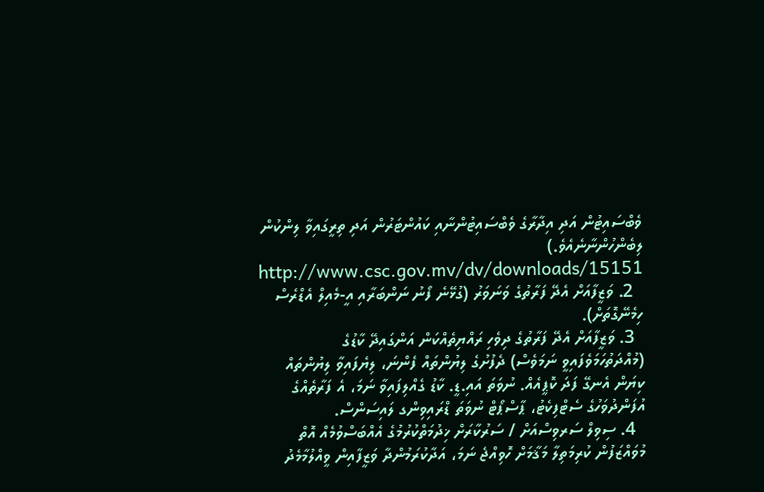ވެބްސައިޓުން އަދި އިދާރާގެ ވެބްސައިޓުންނާއި ކައުންޓަރުން އަދި ތިރީގައިވާ ލިންކުން ލިބެންހުންނާނެއެވެ.) http://www.csc.gov.mv/dv/downloads/15151
  2. ވަޒީފާއަށް އެދޭ ފަރާތުގެ ވަނަވަރު (ގުޅޭނެ ފޯނު ނަންބަރާއި އީ-މެއިލް އެޑްރެސް ހިމެނޭގޮތަށް).
  3. ވަޒީފާއަށް އެދޭ ފަރާތުގެ ދިވެހި ރައްޔިތެއްކަން އަންގައިދޭ ކާޑުގެ (މުއްދަތުހަމަވެފައިވީ ނަމަވެސް) ދެފުށުގެ ލިޔުންތައް ފެންނަ، ލިޔެފައިވާ ލިޔުންތައް ކިޔަން އެނގޭ ފަދަ ކޮޕީއެއް. ނުވަތަ އައި.ޑީ. ކާޑު ގެއްލިފައިވާ ނަމަ، އެ ފަރާތެއްގެ އުފަންދުވަހުގެ ސެޓްފިކެޓު، ޕާސްޕޯޓް ނުވަތަ ޑްރައިވިންގ ލައިސަންސް.
  4. ސިވިލް ސަރވިސްއަށް / ސަރުކާރަށް ޚިދުމަތްކުރުމުގެ އެއްބަސްވުމެއް އޮތް މުވައްޒަފުން ކުރިމަތިލާ މަޤާމަށް ހޮވިއްޖެ ނަމަ، އަދާކުރަމުންދާ ވަޒީފާއިން ވީއްލުމާމެދު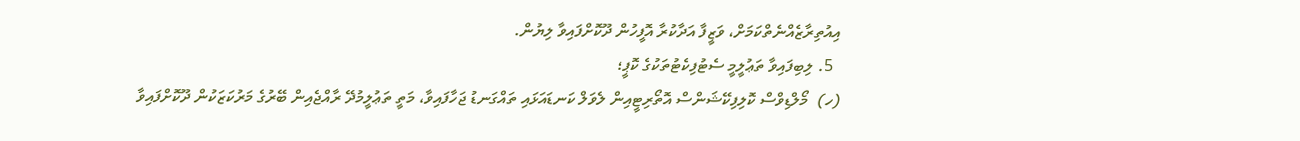އިއުތިރާޒެއްނެތްކަމަށް، ވަޒީފާ އަދާކުރާ އޮފީހުން ދޫކޮށްފައިވާ ލިޔުން.
  5. ލިބިފައިވާ ތަޢުލީމީ ސެޓުފިކެޓުތަކުގެ ކޮޕީ؛
(ހ)  މޯލްޑިވްސް ކޮލިފިކޭޝަންސް އޮތޯރިޓީއިން ލެވަލް ކަނޑައަޅައި ތައްގަނޑު ޖަހާފައިވާ، މަތީ ތަޢުލީމުދޭ ރާއްޖެއިން ބޭރުގެ މަރުކަޒަކުން ދޫކޮށްފައިވާ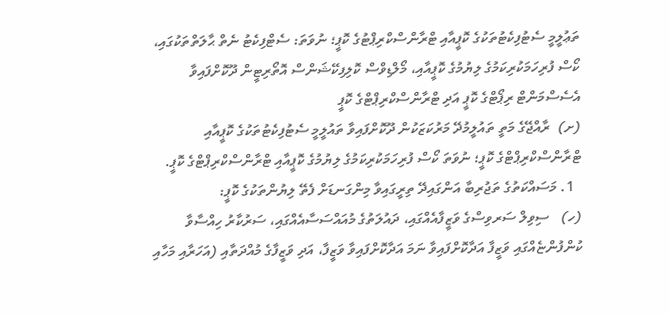ތަޢުލީމީ ސެޓުފިކެޓުތަކުގެ ކޮޕީއާއި ޓްރާންސްކްރިޕްޓުގެ ކޮޕީ؛ ނުވަތަ: ސެޓްފިކެޓު ނެތް ޙާލަތްތަކުގައި، ކޯސް ފުރިހަމަކުރިކަމުގެ ލިޔުމުގެ ކޮޕީއާއި، މޯލްޑިވްސް ކޮލިފިކޭޝަންސް އޮތޯރިޓީން ދޫކޮށްފައިވާ އެސެސްމަންޓް ރިޕޯޓްގެ ކޮޕީ އަދި ޓްރާންސްކްރިޕްޓްގެ ކޮޕީ
(ށ)  ރާއްޖޭގެ މަތީ ތައުލީމުދޭ މަރުކަޒަކުން ދޫކޮށްފައިވާ ތައުލީމީ ސެޓުފިކެޓުތަކުގެ ކޮޕީއާއި ޓްރާންސްކްރިޕްޓްގެ ކޮޕީ؛ ނުވަތަ ކޯސް ފުރިހަމަކުރިކަމުގެ ލިޔުމުގެ ކޮޕީއާއި ޓްރާންސްކްރިޕްޓްގެ ކޮޕީ.
  1. މަސައްކަތުގެ ތަޖުރިބާ އަންގައިދޭ ތިރީގައިވާ މިންގަނޑަށް ފެތޭ ލިޔުންތަކުގެ ކޮޕީ:
(ހ)   ސިވިލް ސަރވިސްގެ ވަޒީފާއެއްގައި، ދައުލަތުގެ މުއައްސަސާއެއްގައި، ސަރުކާރު ހިއްސާވާ ކުންފުންޏެއްގައި ވަޒީފާ އަދާކޮށްފައިވާ ނަމަ އަދާކޮށްފައިވާ ވަޒީފާ، އަދި ވަޒީފާގެ މުއްދަތާއި (އަހަރާއި މަހާއި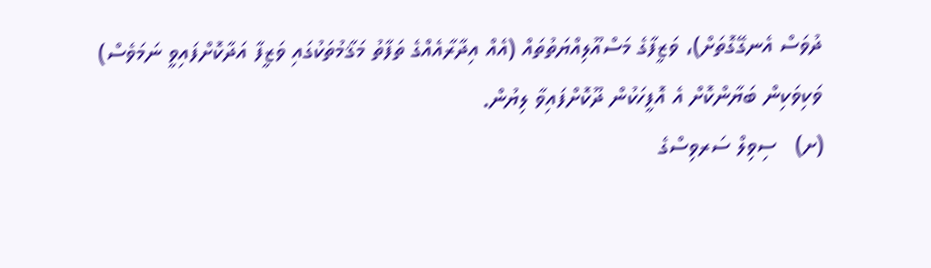ދުވަސް އެނގޭގޮތަށް)، ވަޒީފާގެ މަސްއޫލިއްޔަތުތައް (އެއް އިދާރާއެއްގެ ތަފާތު މަޤާމުތަކުގައި ވަޒީފާ އަދާކޮށްފައިވީ ނަމަވެސް) ވަކިވަކިން ބަޔާންކޮށް އެ އޮފީހަކުން ދޫކޮށްފައިވާ ލިޔުން.
(ށ)   ސިވިލް ސަރވިސްގެ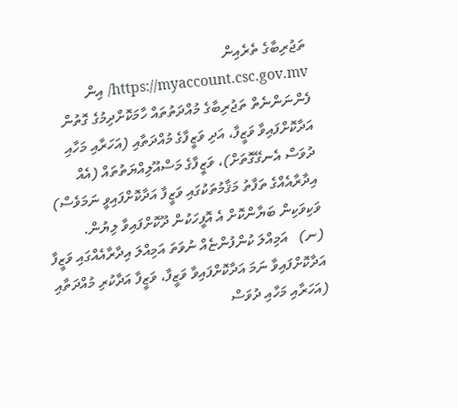ތަޖުރިބާގެ ތެރެއިން https://myaccount.csc.gov.mv/ އިން ފެންނަންނެތް ތަޖުރިބާގެ މުއްދަތުތައް ހާމަކޮށްދިމުގެ ގޮތުން އަދާކޮށްފައިވާ ވަޒީފާ، އަދި ވަޒީފާގެ މުއްދަތާއި (އަހަރާއި މަހާއި ދުވަސް އެނގޭގޮތަށް)، ވަޒީފާގެ މަސްއޫލިއްޔަތުތައް (އެއް އިދާރާއެއްގެ ތަފާތު މަޤާމުތަކުގައި ވަޒީފާ އަދާކޮށްފައިވީ ނަމަވެސް) ވަކިވަކިން ބަޔާންކޮށް އެ އޮފީހަކުން ދޫކޮށްފައިވާ ލިޔުން.
(ނ)   އަމިއްލަ ކުންފުންޏެއް ނުވަތަ އަމިއްލަ އިދާރާއެއްގައި ވަޒީފާ އަދާކޮށްފައިވާ ނަމަ އަދާކޮށްފައިވާ ވަޒީފާ، ވަޒީފާ އަދާކުރި މުއްދަތާއި (އަހަރާއި މަހާއި ދުވަސް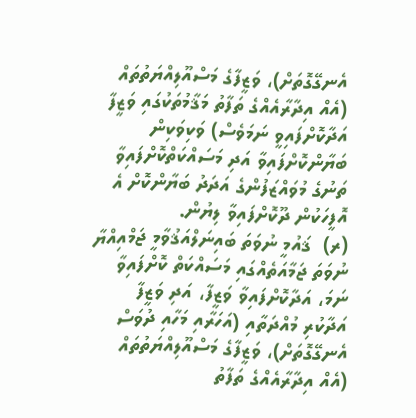އެނގޭގޮތަށް)، ވަޒީފާގެ މަސްއޫލިއްޔަތުތައް (އެއް އިދާރާއެއްގެ ތަފާތު މަޤާމުތަކުގައި ވަޒީފާ އަދާކޮށްފައިވީ ނަމަވެސް) ވަކިވަކިން ބަޔާންކޮށްފައިވާ އަދި މަސައްކަތްކޮށްފައިވާ ތަނުގެ މުވައްޒަފުންގެ އަދަދު ބަޔާންކޮށް އެ އޮފީހަކުން ދޫކޮށްފައިވާ ލިޔުން.
(ރ)  ޤައުމީ ނުވަތަ ބައިނަލްއަޤުވާމީ ޖަމްއިއްޔާ ނުވަތަ ޖަމާއަތެއްގައި މަސައްކަތް ކޮށްފައިވާ ނަމަ، އަދާކޮށްފައިވާ ވަޒީފާ، އަދި ވަޒީފާ އަދާކުރި މުއްދަތާއި (އަހަރާއި މަހާއި ދުވަސް އެނގޭގޮތަށް)، ވަޒީފާގެ މަސްއޫލިއްޔަތުތައް (އެއް އިދާރާއެއްގެ ތަފާތު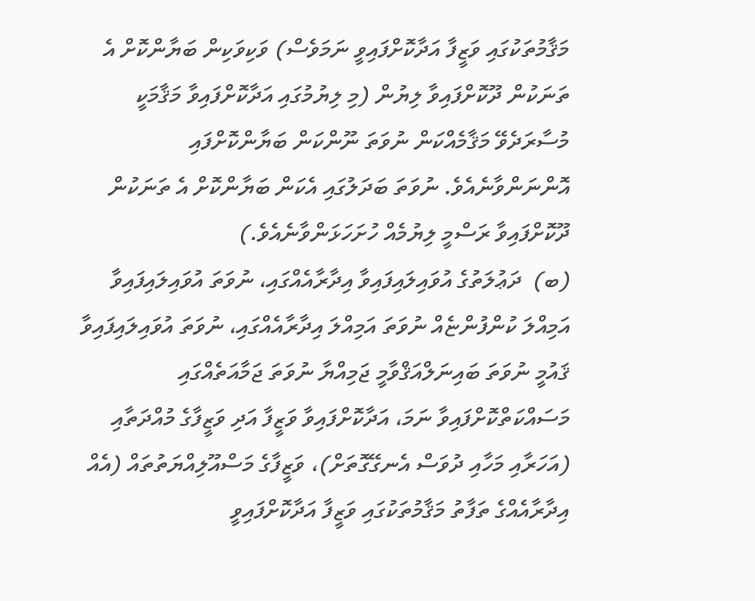މަޤާމުތަކުގައި ވަޒީފާ އަދާކޮށްފައިވީ ނަމަވެސް) ވަކިވަކިން ބަޔާންކޮށް އެ ތަނަކުން ދޫކޮށްފައިވާ ލިޔުން (މި ލިޔުމުގައި އަދާކޮށްފައިވާ މަޤާމަކީ މުސާރަދެވޭ މަޤާމެއްކަން ނުވަތަ ނޫންކަން ބަޔާންކޮށްފައި އޮންނަންވާނެއެވެ. ނުވަތަ ބަދަލުގައި އެކަން ބަޔާންކޮށް އެ ތަނަކުން ދޫކޮށްފައިވާ ރަސްމީ ލިޔުމެއް ހުށަހަޅަންވާނެއެވެ.)
(ބ)  ދަޢުލަތުގެ އުވައިލައިފައިވާ އިދާރާއެއްގައި، ނުވަތަ އުވައިލައިފައިވާ އަމިއްލަ ކުންފުންޏެއް ނުވަތަ އަމިއްލަ އިދާރާއެއްގައި، ނުވަތަ އުވައިލައިފައިވާ ޤައުމީ ނުވަތަ ބައިނަލްއަޤްވާމީ ޖަމިއްޔާ ނުވަތަ ޖަމާއަތެއްގައި މަސައްކަތްކޮށްފައިވާ ނަމަ، އަދާކޮށްފައިވާ ވަޒީފާ އަދި ވަޒީފާގެ މުއްދަތާއި (އަހަރާއި މަހާއި ދުވަސް އެނގޭގޮތަށް)، ވަޒީފާގެ މަސްއޫލިއްޔަތުތައް (އެއް އިދާރާއެއްގެ ތަފާތު މަޤާމުތަކުގައި ވަޒީފާ އަދާކޮށްފައިވީ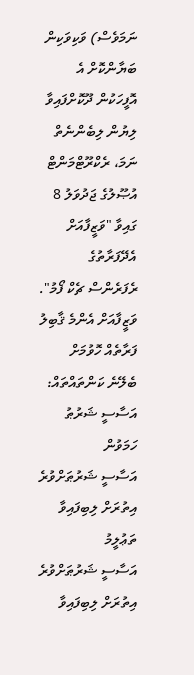ނަމަވެސް) ވަކިވަކިން ބަޔާންކޮށް އެ އޮފީހަކުން ދޫކޮށްފައިވާ ލިޔުން ލިބެންނެތް ނަމަ، ރެކްރޫޓްމަންޓް އުޞޫލުގެ ޖަދުވަލު 8 ގައިވާ "ވަޒީފާއަށް އެދޭފަރާތުގެ ރެފަރެންސް ޗެކް ފޯމު".
ވަޒީފާއަށް އެންމެ ޤާބިލު ފަރާތެއް ހޮވުމަށް ބެލޭނެ ކަންތައްތައް:
އަސާސީ ޝަރުޠު ހަމަވުން
އަސާސީ ޝަރުޠަށްވުރެ އިތުރަށް ލިބިފައިވާ ތަޢުލީމު
އަސާސީ ޝަރުޠަށްވުރެ އިތުރަށް ލިބިފައިވާ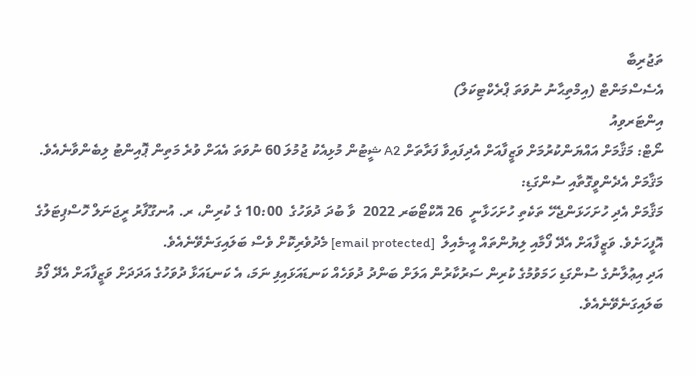ތަޖުރިބާ
އެސެސްމަންޓް (އިމްތިޙާނު ނުވަތަ ޕްރެކްޓިކަލް)
އިންޓަރވިއު
ނޯޓް: މަޤާމަށް އައްޔަންކުރުމަށް ވަޒީފާއަށް އެދިފައިވާ ފަރާތަށް A2 ޝީޓުން މުޅިއެކު ޖުމުލަ 60 ނުވަތަ އެއަށް ވުރެ މަތިން ޕޮއިންޓު ލިބެންވާނެއެވެ.
މަޤާމަށް އެދެންވީގޮތާއި ސުންގަޑި:
މަޤާމަށް އެދި ހުށަހަޅަންޖެހޭ ތަކެތި ހުށަހަޅާނީ  26 އޮކްޓޯބަރ 2022  ވާ ބުދަ ދުވަހުގެ  10:00 ގެ ކުރިން، ރ. އުނގޫފާރު ރީޖަނަލް ހޮސްޕިޓަލުގެ އޮފީހަށެވެ. ވަޒީފާއަށް އެދޭ ފޯމާއި ލިޔުންތައް އީ-މެއިލް  [email protected] މެދުވެރިކޮށް ވެސް ބަލައިގަނެވޭނެއެވެ.
އަދި އިޢުލާނުގެ ސުންގަޑި ހަމަވުމުގެ ކުރިން ސަރުކާރުން އަލަށް ބަންދު ދުވަހެއް ކަނޑައަޅައިފި ނަމަ، އެ ކަނޑައަޅާ ދުވަހުގެ އަދަދަށް ވަޒީފާއަށް އެދޭ ފޯމު ބަލައިގަނެވޭނެއެވެ.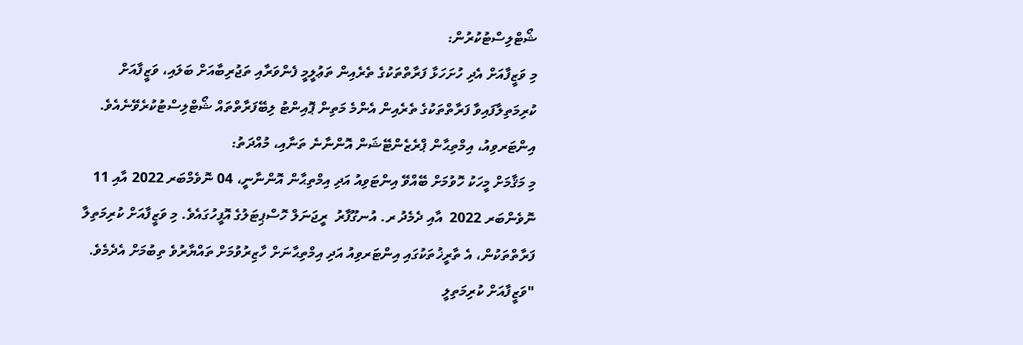ޝޯޓްލިސްޓުކުރުން:
މި ވަޒީފާއަށް އެދި ހުށަހަޅާ ފަރާތްތަކުގެ ތެރެއިން ތަޢުލީމީ ފެންވަރާއި ތަޖުރިބާއަށް ބަލައި، ވަޒީފާއަށް ކުރިމަތިލާފައިވާ ފަރާތްތަކުގެ ތެރެއިން އެންމެ މަތިން ޕޮއިންޓު ލިބޭފަރާތްތައް ޝޯޓްލިސްޓުކުރެވޭނެއެވެ.
އިންޓަރވިއު، އިމްތިޙާން ޕްރެޒެންޓޭޝަން އޮންނާނެ ތަނާއި، މުއްދަތު:
މި މަޤާމަށް މީހަކު ހޮވުމަށް ބޭއްވޭ އިންޓަވިއު އަދި އިމްތިޙާން އޮންނާނީ، 04 ނޮވެމްބަރ 2022 އާއި 11 ނޮވެންބަރ 2022  އާއި ދެމެދު ރ. އުނގޫފާރު  ރީޖަނަލް ހޮސްޕިޓަލުގެ އޮފީހުގައެވެ. މި ވަޒީފާއަށް ކުރިމަތިލާ ފަރާތްތަކުން، އެ ތާރީޚުތަކުގައި އިންޓަރވިއު އަދި އިމްތިޙާނަށް ހާޒިރުވުމަށް ތައްޔާރުވެ ތިބުމަށް އެދެމެވެ.
"ވަޒީފާއަށް ކުރިމަތިލީ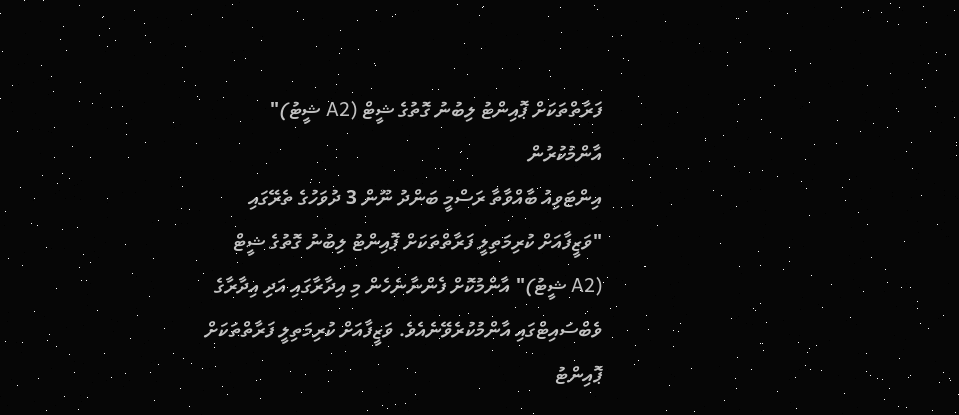ފަރާތްތަކަށް ޕޮއިންޓު ލިބުނު ގޮތުގެ ޝީޓް (A2 ޝީޓު)" އާންމުކުރުން
އިންޓަވިއު ބާއްވާތާ ރަސްމީ ބަންދު ނޫން 3 ދުވަހުގެ ތެރޭގައި "ވަޒީފާއަށް ކުރިމަތިލީ ފަރާތްތަކަށް ޕޮއިންޓު ލިބުނު ގޮތުގެ ޝީޓް (A2 ޝީޓު)" އާންމުކޮށް ފެންނާނެހެން މި އިދާރާގައި އަދި އިދާރާގެ ވެބްސައިޓްގައި އާންމުކުރެވޭނެއެވެ. ވަޒީފާއަށް ކުރިމަތިލީ ފަރާތްތަކަށް ޕޮއިންޓު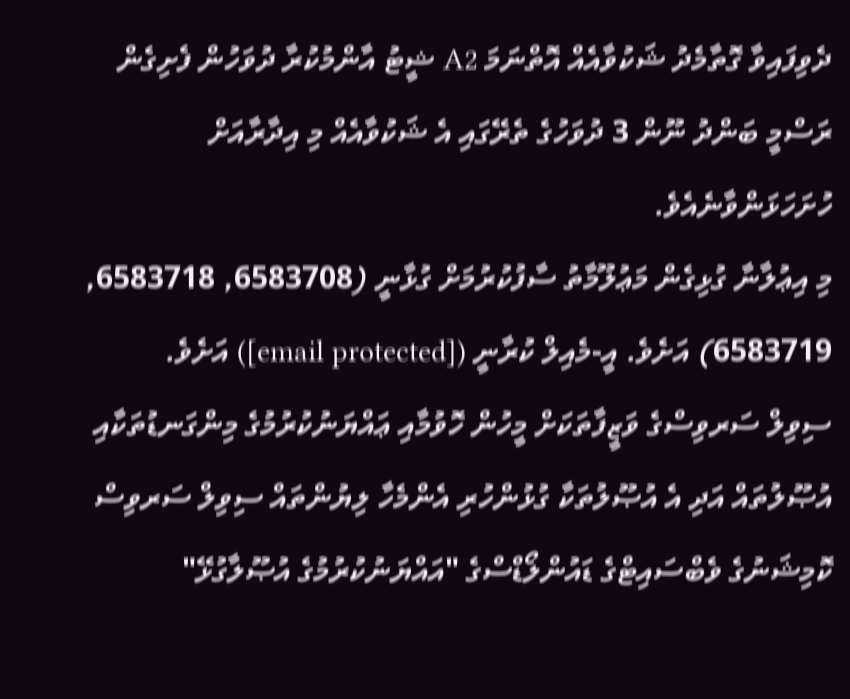ދެވިފައިވާ ގޮތާމެދު ޝަކުވާއެއް އޮތްނަމަ A2 ޝީޓު އާންމުކުރާ ދުވަހުން ފެށިގެން ރަސްމީ ބަންދު ނޫން 3 ދުވަހުގެ ތެރޭގައި އެ ޝަކުވާއެއް މި އިދާރާއަށް ހުށަހަޅަންވާނެއެވެ.
މި އިޢުލާނާ ގުޅިގެން މަޢުލޫމާތު ސާފުކުރުމަށް ގުޅާނީ (6583708, 6583718, 6583719) އަށެވެ. އީ-މެއިލް ކުރާނީ ([email protected]) އަށެވެ.
ސިވިލް ސަރވިސްގެ ވަޒީފާތަކަށް މީހުން ހޮވުމާއި ޢައްޔަނުކުރުމުގެ މިންގަނޑުތަކާއި އުޞޫލުތައް އަދި އެ އުޞޫލުތަކާ ގުޅުންހުރި އެންމެހާ ލިޔުންތައް ސިވިލް ސަރވިސް ކޮމިޝަނުގެ ވެބްސައިޓްގެ ޑައުންލޯޑްސްގެ "އައްޔަނުކުރުމުގެ އުޞޫލާގުޅޭ"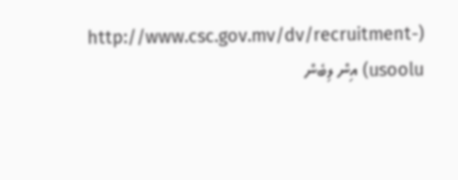(http://www.csc.gov.mv/dv/recruitment-usoolu) އިން ލިބެން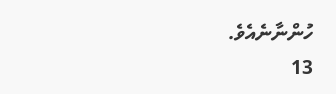ހުންނާނެއެވެ.
13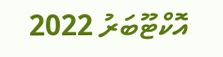އޮކްޓޫބަރު 2022